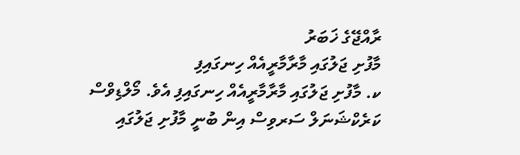ރާއްޖޭގެ ޚަބަރު
މާފުށި ޖަލުގައި މާރާމާރީއެއް ހިނގައިފި
ކ. މާފުށި ޖަލުގައި މާރާމާރީއެއް ހިނގައިފި އެވެ. މޯލްޑިވްސް ކަރެކްޝަނަލް ސަރވިސް އިން ބުނީ މާފުށި ޖަލުގައި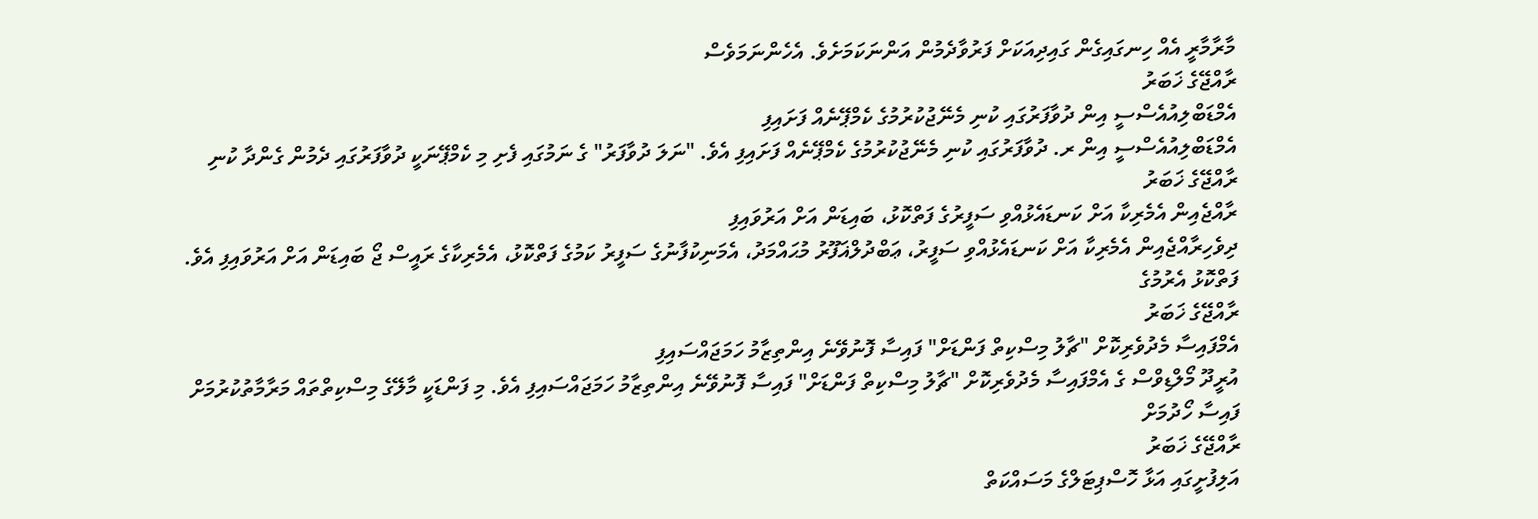މާރާމާރީ އެއް ހިނގައިގެން ގައިދިއަކަށް ފަރުވާދެމުން އަންނަކަމަށެވެ. އެހެންނަމަވެސް
ރާއްޖޭގެ ޚަބަރު
އެމްޑަބްލިއުއެސްސީ އިން ދުވާފަރުގައި ކުނި މެނޭޖުކުރުމުގެ ކެމްޕޭނެއް ފަށައިފި
އެމްޑަބްލިއުއެސްސީ އިން ރ. ދުވާފަރުގައި ކުނި މެނޭޖުކުރުމުގެ ކެމްޕޭނެއް ފަށައިފި އެވެ. "ނަލަ ދުވާފަރު" ގެ ނަމުގައި ފެށި މި ކެމްޕޭނަކީ ދުވާފަރުގައި ދެމުން ގެންދާ ކުނި
ރާއްޖޭގެ ޚަބަރު
ރާއްޖެއިން އެމެރިކާ އަށް ކަނޑައެޅުއްވި ސަފީރުގެ ފަތްކޮޅު، ބައިޑަން އަށް އަރުވައިފި
ދިވެހިރާއްޖެއިން އެމެރިކާ އަށް ކަނޑައެޅުއްވި ސަފީރު، ޢަބްދުލްޣަފޫރު މުޙައްމަދު، އެމަނިކުފާނުގެ ސަފީރު ކަމުގެ ފަތްކޮޅު، އެމެރިކާގެ ރައީސް ޖޯ ބައިޑަން އަށް އަރުވައިފި އެވެ. ފަތްކޮޅު އެރުމުގެ
ރާއްޖޭގެ ޚަބަރު
އެމްފައިސާ މެދުވެރިކޮށް "ޗާލު މިސްކިތް ފަންޑަށް" ފައިސާ ފޮނުވޭނެ އިންތިޒާމު ހަމަޖައްސައިފި
އުރީދޫ މޯލްޑިވްސް ގެ އެމްފައިސާ މެދުވެރިކޮށް "ޗާލު މިސްކިތް ފަންޑަށް" ފައިސާ ފޮނުވޭނެ އިންތިޒާމު ހަމަޖައްސައިފި އެވެ. މި ފަންޑަކީ މާލޭގެ މިސްކިތްތައް މަރާމާތުކުރުމަށް ފައިސާ ހޯދުމަށް
ރާއްޖޭގެ ޚަބަރު
އަލިފުށީގައި އަޅާ ހޮސްޕިޓަލްގެ މަސައްކަތް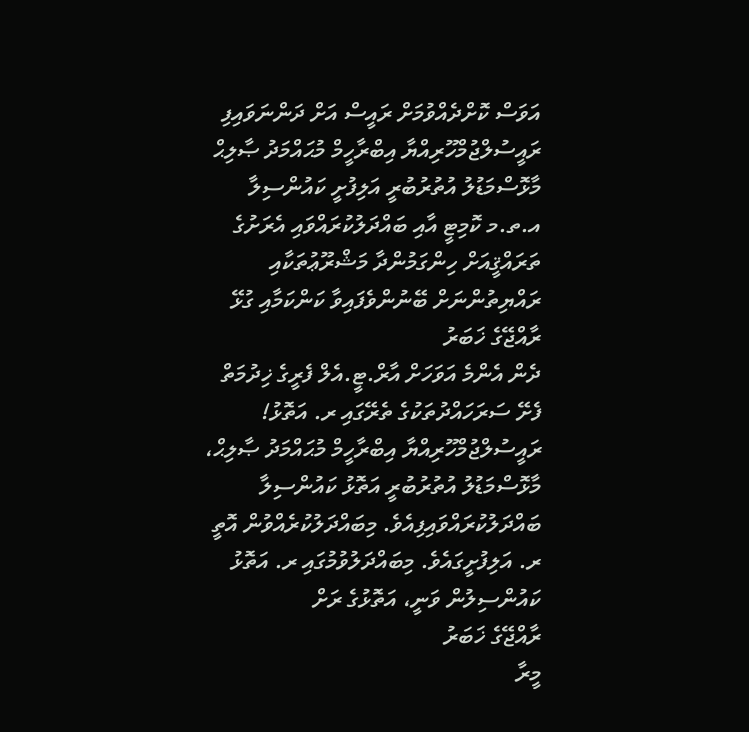އަވަސް ކޮށްދެއްވުމަށް ރައީސް އަށް ދަންނަވައިފި
ރައީސުލްޖުމްހޫރިއްޔާ އިބްރާހީމް މުޙައްމަދު ޞާލިޙް މާޅޮސްމަޑުލު އުތުރުބުރީ އަލިފުށީ ކައުންސިލާ އ.ތ.މ ކޮމިޓީ އާއި ބައްދަލުކުރައްވައި އެރަށުގެ ތަރައްޤީއަށް ހިންގަމުންދާ މަޝްރޫޢުތަކާއި ރައްޔިތުންނަށް ބޭނުންވެފައިވާ ކަންކަމާއި ގުޅޭ
ރާއްޖޭގެ ޚަބަރު
ދެން އެންމެ އަވަހަށް އާރް.ޓީ.އެލް ފެރީގެ ޚިދުމަތް ފެށޭ ސަރަހައްދުތަކުގެ ތެރޭގައި ރ. އަތޮޅު!
ރައީސުލްޖުމްހޫރިއްޔާ އިބްރާހީމް މުޙައްމަދު ޞާލިޙް، މާޅޮސްމަޑުލު އުތުރުބުރީ އަތޮޅު ކައުންސިލާ ބައްދަލުކުރައްވައިފިއެވެ. މިބައްދަލުކުރެއްވުން އޮތީ ރ. އަލިފުށީގައެވެ. މިބައްދަލުވުމުގައި ރ. އަތޮޅު ކައުންސިލުން ވަނީ، އަތޮޅުގެ ރަށް
ރާއްޖޭގެ ޚަބަރު
މީރާ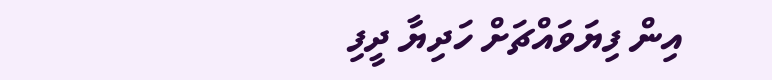އިން ފިޔަވައްޗަށް ހަދިޔާ ދީފި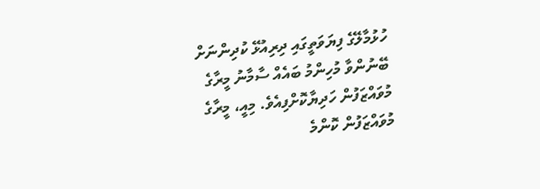ހުޅުމާލޭގެ ފިޔަވަތީގައި ދިރިއުޅޭ ކުދިންނަށް ބޭނުންވާ މުހިންމު ބައެއް ސާމާނު މީރާގެ މުވައްޒަފުން ހަދިޔާކޮށްފިއެވެ. މިއީ، މީރާގެ މުވައްޒަފުން ކޮންމެ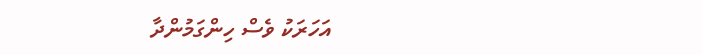އަހަރަކު ވެސް ހިންގަމުންދާ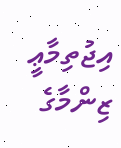އިޖުތިމާޢީ ޒިންމާގެ